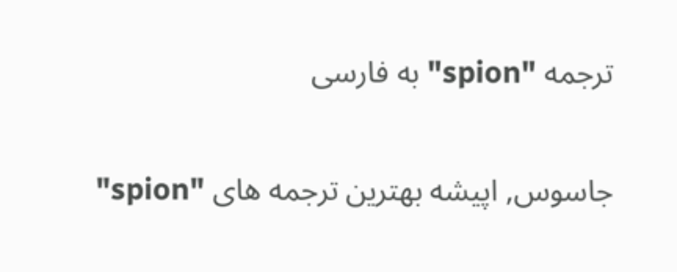ترجمه "spion" به فارسی

جاسوس, اپیشه بهترین ترجمه های "spion"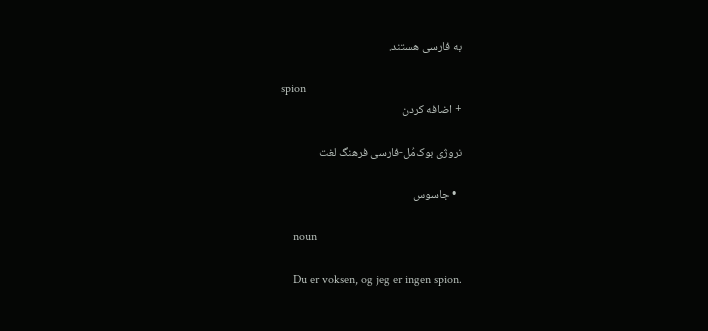به فارسی هستند.

spion
+ اضافه کردن

نروژی بوک‌مُل-فارسی فرهنگ لغت

  • جاسوس

    noun

    Du er voksen, og jeg er ingen spion.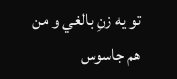تو يه زنِ بالغي و من هم جاسوس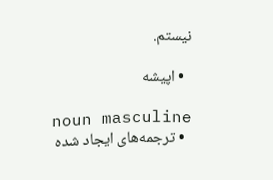نيستم.

  • اپیشه

    noun masculine
  • ترجمه‌های ایجاد شده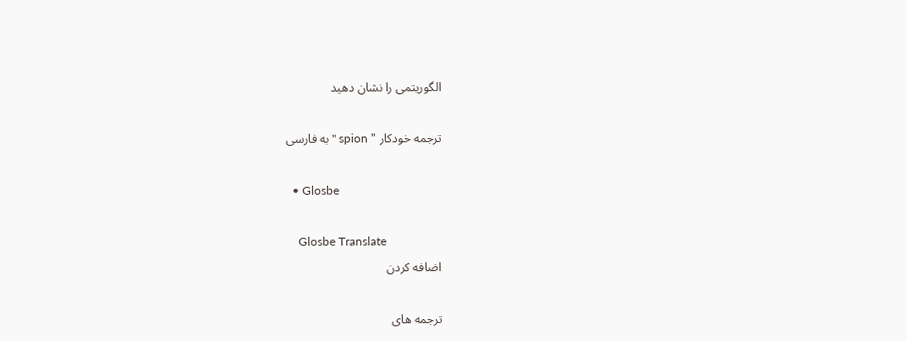الگوریتمی را نشان دهید

ترجمه خودکار " spion " به فارسی

  • Glosbe

    Glosbe Translate
اضافه کردن

ترجمه های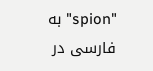"spion" به فارسی در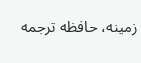زمینه، حافظه ترجمه